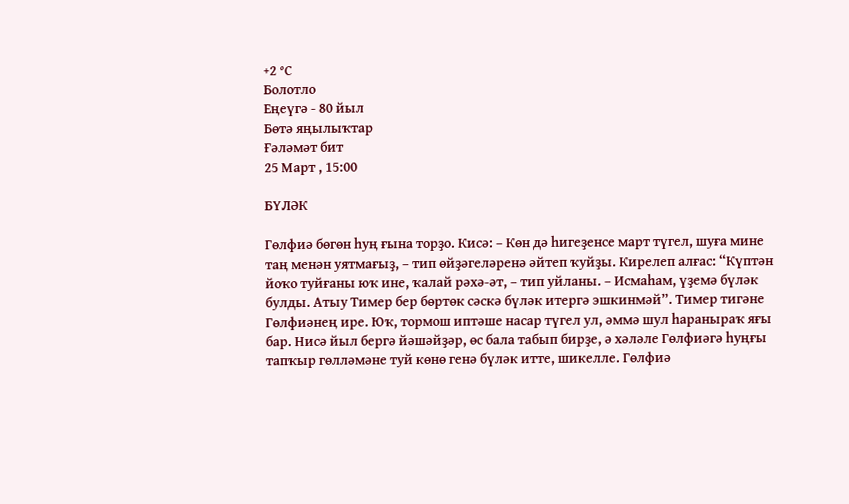+2 °С
Болотло
Еңеүгә - 80 йыл
Бөтә яңылыҡтар
Ғәләмәт бит
25 Март , 15:00

БҮЛӘК

Гөлфиә бөгөн һуң ғына торҙо. Кисә: – Көн дә һигеҙенсе март түгел, шуға мине таң менән уятмағыҙ, – тип өйҙәгеләренә әйтеп ҡуйҙы. Кирелеп алғас: “Күптән йоҡо туйғаны юҡ ине, ҡалай рәхә-әт, – тип уйланы. – Исмаһам, үҙемә бүләк булды. Атыу Тимер бер бөртөк сәскә бүләк итергә эшкинмәй”. Тимер тигәне Гөлфиәнең ире. Юҡ, тормош иптәше насар түгел ул, әммә шул һараныраҡ яғы бар. Нисә йыл бергә йәшәйҙәр, өс бала табып бирҙе, ә хәләле Гөлфиәгә һуңғы тапҡыр гөлләмәне туй көнө генә бүләк итте, шикелле. Гөлфиә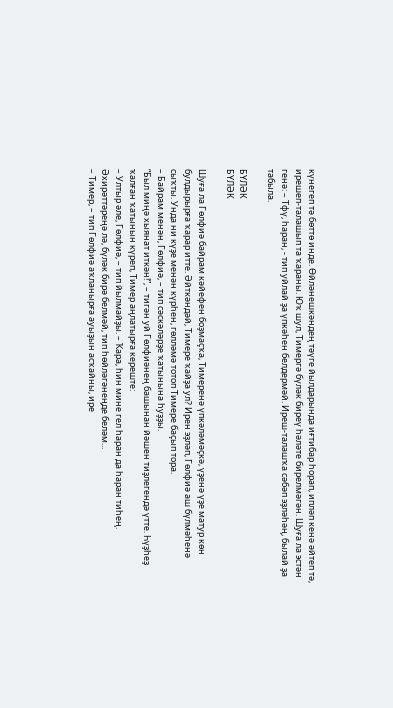күнегеп тә бөттө инде. Өйләнешкәндең тәүге йылдарында иғтибар һорап, ипләп кенә әйтеп тә, ирешеп-талашып та ҡараны. Юҡ шул, Тимергә бүләк биреү һәләте бирелмәгән. Шуға ла эстән генә: – Тфү, һаран, - тип уйлай ҙа үпкәһен белдермәй. Иреш-талашҡа сәбәп эҙләһәң, былай ҙа табыла.

БҮЛӘК
БҮЛӘК

Шуға ла Гөлфиә байрам кәйефен боҙмаҫҡа, Тимеренә үпкәләмәҫкә, үҙенә үҙе матур көн булдырырға ҡарар итте. Әйткәндәй, Тимере ҡайҙа ул? Ирен эҙләп, Гөлфиә аш бүлмәһенә сыҡты. Унда ни күҙе менән күрһен, гөлләмә тотоп Тимере баҫып тора.
– Байрам менән, Гөлфиә, – тип сәскәләрҙе ҡатынына һуҙҙы.
“Был миңә хыянат иткән!”, – тигән уй Гөлфиәнең башынан йәшен тиҙлегендә үтте. Һүҙһеҙ ҡалған ҡатынын күреп, Тимер аңлатырға кереште:
– Ултыр әле, Гөлфиә, – тип йылмайҙы. – Ҡара, һин мине гел һаран да һаран тиһең. Әхирәттәреңә лә, бүләк бирә белмәй, тип һөйләгәнеңде беләм...
– Тимер, – тип Гөлфиә аҡланырға ауыҙын асҡайны, ире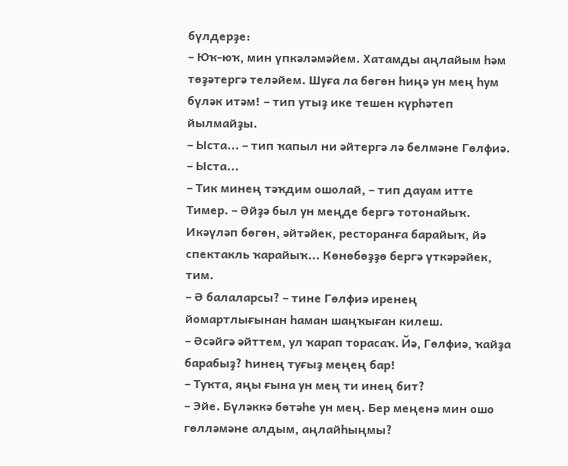бүлдерҙе:
– Юҡ-юҡ, мин үпкәләмәйем. Хатамды аңлайым һәм төҙәтергә теләйем. Шуға ла бөгөн һиңә ун мең һум бүләк итәм! – тип утыҙ ике тешен күрһәтеп йылмайҙы.
– Ыста... – тип ҡапыл ни әйтергә лә белмәне Гөлфиә. – Ыста...
– Тик минең тәҡдим ошолай, – тип дауам итте Тимер. – Әйҙә был ун меңде бергә тотонайыҡ. Икәүләп бөгөн, әйтәйек, ресторанға барайыҡ, йә спектакль ҡарайыҡ... Көнөбөҙҙө бергә үткәрәйек, тим.
– Ә балаларсы? – тине Гөлфиә иренең йомартлығынан һаман шаңҡыған килеш.
– Әсәйгә әйттем, ул ҡарап торасаҡ. Йә, Гөлфиә, ҡайҙа барабыҙ? Һинең туғыҙ меңең бар!
– Туҡта, яңы ғына ун мең ти инең бит?
– Эйе. Бүләккә бөтәһе ун мең. Бер меңенә мин ошо гөлләмәне алдым, аңлайһыңмы?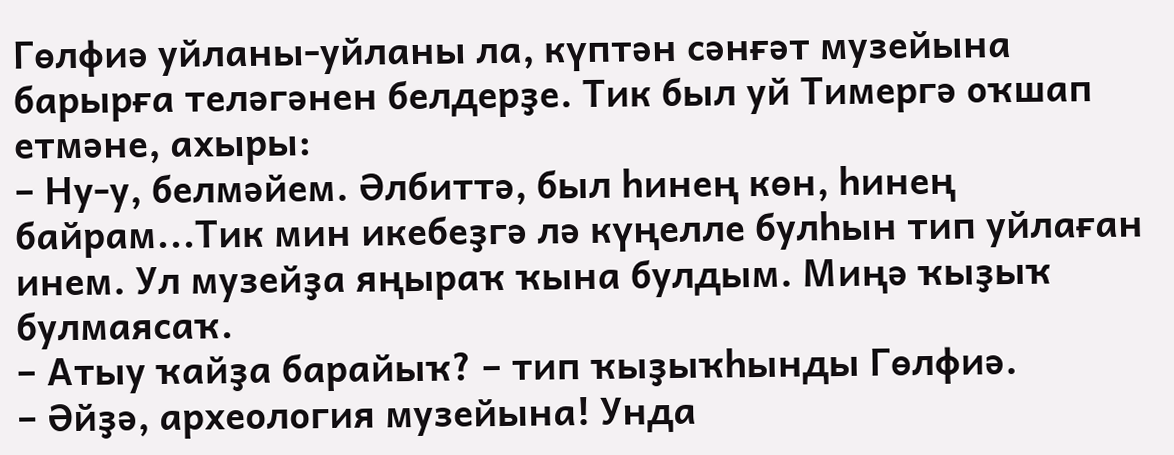Гөлфиә уйланы-уйланы ла, күптән сәнғәт музейына барырға теләгәнен белдерҙе. Тик был уй Тимергә оҡшап етмәне, ахыры:
– Ну-у, белмәйем. Әлбиттә, был һинең көн, һинең байрам...Тик мин икебеҙгә лә күңелле булһын тип уйлаған инем. Ул музейҙа яңыраҡ ҡына булдым. Миңә ҡыҙыҡ булмаясаҡ.
– Атыу ҡайҙа барайыҡ? – тип ҡыҙыҡһынды Гөлфиә.
– Әйҙә, археология музейына! Унда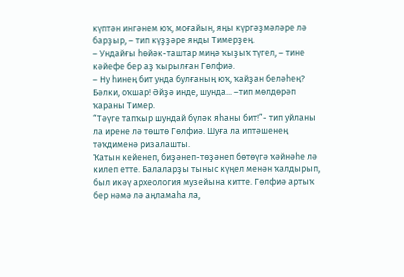күптән ингәнем юҡ, моғайын, яңы күргәҙмәләре лә барҙыр, – тип күҙҙәре янды Тимерҙең.
– Ундайғы һөйәк-таштар миңә ҡыҙыҡ түгел, – тине кәйефе бер аҙ ҡырылған Гөлфиә.
– Ну һинең бит унда булғаның юҡ, ҡайҙан беләһең? Бәлки, оҡшар! Әйҙә инде, шунда... –тип мөлдөрәп ҡараны Тимер.
“Тәүге тапҡыр шундай бүләк яһаны бит!”- тип уйланы ла ирене лә төштө Гөлфиә. Шуға ла иптәшенең тәҡдименә ризалашты.
Ҡатын кейенеп, биҙәнеп-төҙәнеп бөтөүгә ҡәйнәһе лә килеп етте. Балаларҙы тыныс күңел менән ҡалдырып, был икәү археология музейына китте. Гөлфиә артыҡ бер нәмә лә аңламаһа ла,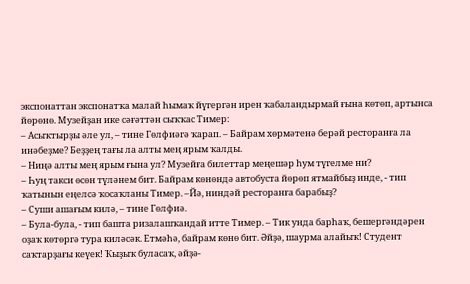экспонаттан экспонатҡа малай һымаҡ йүгергән ирен ҡабаландырмай ғына көтөп, артынса йөрөнө. Музейҙан ике сәғәттән сыҡҡас Тимер:
– Асыҡтырҙы әле ул, – тине Гөлфиәгә ҡарап. – Байрам хөрмәтенә берәй ресторанға ла инәбеҙме? Беҙҙең тағы ла алты мең ярым ҡалды.
– Ниңә алты мең ярым ғына ул? Музейға билеттар меңешәр һум түгелме ни?
– Һуң такси өсөн түләнем бит. Байрам көнөндә автобуста йөрөп ятмайбыҙ инде, - тип ҡатынын еңелсә ҡосаҡланы Тимер. –Йә, ниндәй ресторанға барабыҙ?
– Суши ашағым килә, – тине Гөлфиә.
– Була-була, - тип башта ризалашҡандай итте Тимер. – Тик унда барһаҡ, бешергәндәрен оҙаҡ көтөргә тура киләсәк. Етмәһә, байрам көнө бит. Әйҙә, шаурма алайыҡ! Студент саҡтарҙағы кеүек! Ҡыҙыҡ буласаҡ, әйҙә-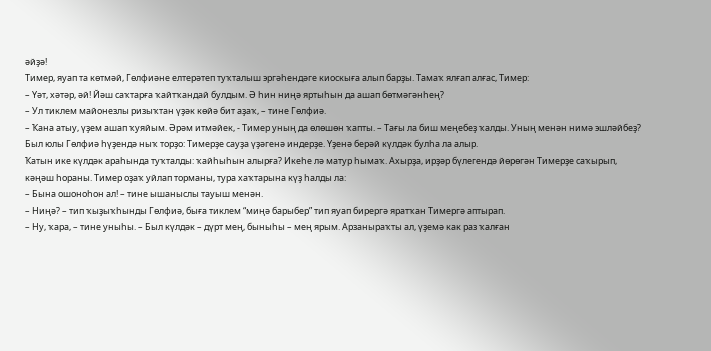әйҙә!
Тимер, яуап та көтмәй, Гөлфиәне елтерәтеп туҡталыш эргәһендәге киоскыға алып барҙы. Тамаҡ ялғап алғас, Тимер:
– Үәт, хәтәр, әй! Йәш саҡтарға ҡайтҡандай булдым. Ә һин ниңә яртыһын да ашап бөтмәгәнһең?
– Ул тиклем майонезлы ризыҡтан үҙәк көйә бит аҙаҡ, – тине Гөлфиә.
– Ҡана атыу, үҙем ашап ҡуяйым. Әрәм итмәйек, - Тимер уның да өлөшөн ҡапты. – Тағы ла биш меңебеҙ ҡалды. Уның менән нимә эшләйбеҙ?
Был юлы Гөлфиә һүҙендә ныҡ торҙо: Тимерҙе сауҙа үҙәгенә индерҙе. Үҙенә берәй күлдәк булһа ла алыр.
Ҡатын ике күлдәк араһында туҡталды: ҡайһыһын алырға? Икеһе лә матур һымаҡ. Ахырҙа, ирҙәр бүлегендә йөрөгән Тимерҙе саҡырып, кәңәш һораны. Тимер оҙаҡ уйлап торманы, тура хаҡтарына күҙ һалды ла:
– Бына ошоноһон ал! – тине ышаныслы тауыш менән.
– Ниңә? – тип ҡыҙыҡһынды Гөлфиә, быға тиклем “миңә барыбер” тип яуап бирергә яратҡан Тимергә аптырап.
– Ну, ҡара, – тине уныһы. – Был күлдәк – дүрт мең, быныһы – мең ярым. Арзаныраҡты ал, үҙемә как раз ҡалған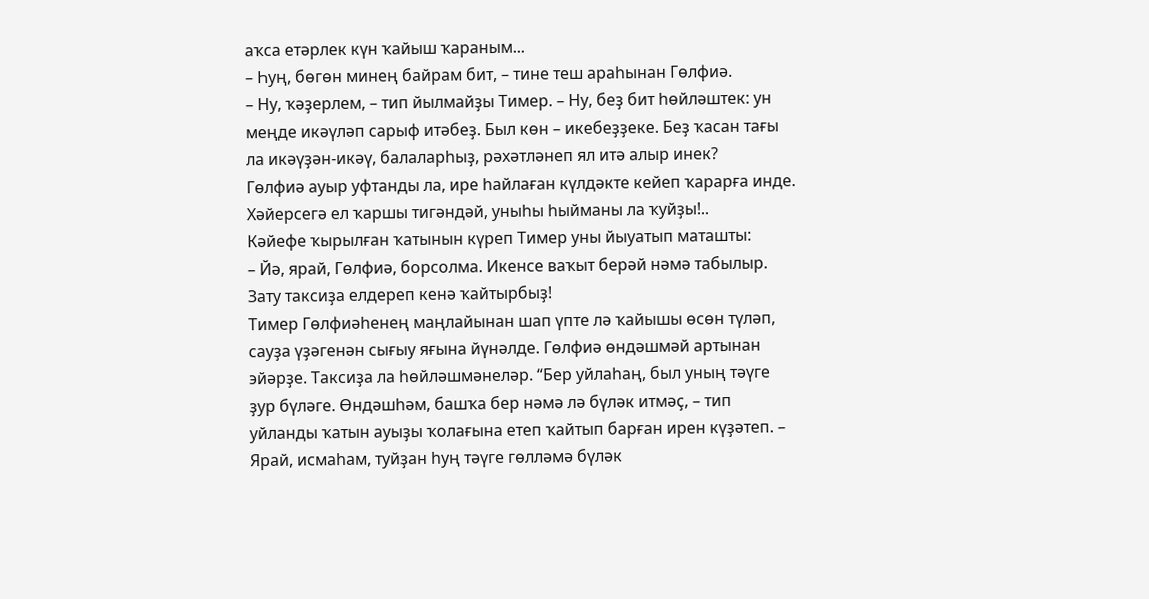аҡса етәрлек күн ҡайыш ҡараным...
– Һуң, бөгөн минең байрам бит, – тине теш араһынан Гөлфиә.
– Ну, ҡәҙерлем, – тип йылмайҙы Тимер. – Ну, беҙ бит һөйләштек: ун меңде икәүләп сарыф итәбеҙ. Был көн – икебеҙҙеке. Беҙ ҡасан тағы ла икәүҙән-икәү, балаларһыҙ, рәхәтләнеп ял итә алыр инек?
Гөлфиә ауыр уфтанды ла, ире һайлаған күлдәкте кейеп ҡарарға инде. Хәйерсегә ел ҡаршы тигәндәй, уныһы һыйманы ла ҡуйҙы!..
Кәйефе ҡырылған ҡатынын күреп Тимер уны йыуатып маташты:
– Йә, ярай, Гөлфиә, борсолма. Икенсе ваҡыт берәй нәмә табылыр. Зату таксиҙа елдереп кенә ҡайтырбыҙ!
Тимер Гөлфиәһенең маңлайынан шап үпте лә ҡайышы өсөн түләп, сауҙа үҙәгенән сығыу яғына йүнәлде. Гөлфиә өндәшмәй артынан эйәрҙе. Таксиҙа ла һөйләшмәнеләр. “Бер уйлаһаң, был уның тәүге ҙур бүләге. Өндәшһәм, башҡа бер нәмә лә бүләк итмәҫ, – тип уйланды ҡатын ауыҙы ҡолағына етеп ҡайтып барған ирен күҙәтеп. – Ярай, исмаһам, туйҙан һуң тәүге гөлләмә бүләк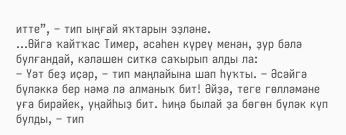итте”, – тип ыңғай яҡтарын эҙләне.
...Өйгә ҡайтҡас Тимер, әсәһен күреү менән, ҙур бәлә булғандай, кәләшен ситкә саҡырып алды ла:
– Үәт беҙ иҫәр, – тип маңлайына шап һуҡты. – Әсәйгә бүләккә бер нәмә лә алманыҡ бит! Әйҙә, теге гөлләмәне уға бирәйек, уңайһыҙ бит. Һиңә былай ҙа бөгөн бүләк күп булды, – тип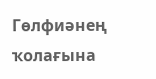Гөлфиәнең ҡолағына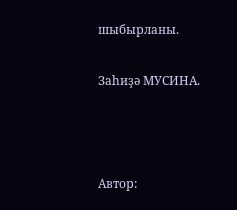шыбырланы.

Заһиҙә МУСИНА.



Автор: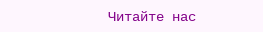Читайте нас